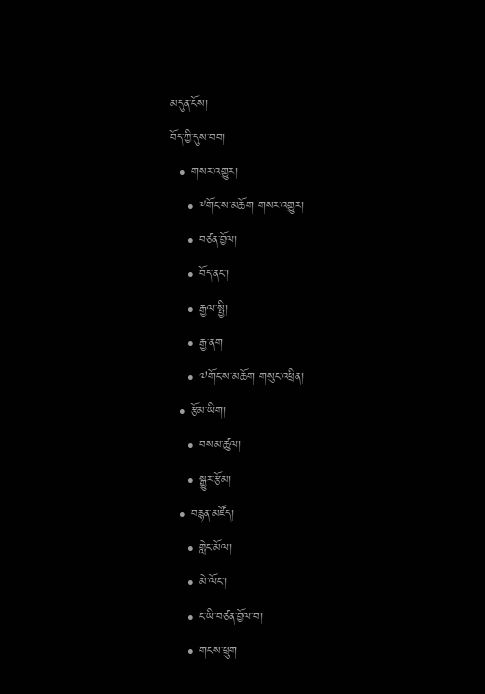མདུན་ངོས།
བོད་ཀྱི་དུས་བབ།
  • གསར་འགྱུར།
    • ༸གོང་ས་མཆོག གསར་འགྱུར།
    • བཙན་བྱོལ།
    • བོད་ནང་།
    • རྒྱལ་སྤྱི།
    • རྒྱ་ནག
    • ༧གོང་ས་མཆོག གསུང་འཕྲིན།
  • རྩོམ་ཡིག།
    • བསམ་ཚུལ།
    • སྒྱུར་རྩོམ།
  • བརྙན་མཛོད།
    • གླེང་མོལ།
    • མེ་ལོང་།
    • ང་ཡི་བཙན་བྱོལ་བ།
    • གངས་ཕྲུག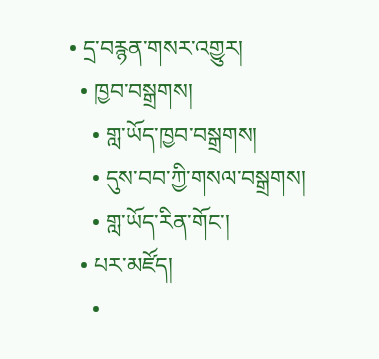• དྲ་བརྙན་གསར་འགྱུར།
  • ཁྱབ་བསྒྲགས།
    • གླ་ཡོད་ཁྱབ་བསྒྲགས།
    • དུས་བབ་ཀྱི་གསལ་བསྒྲགས།
    • གླ་ཡོད་རིན་གོང་།
  • པར་མཛོད།
    •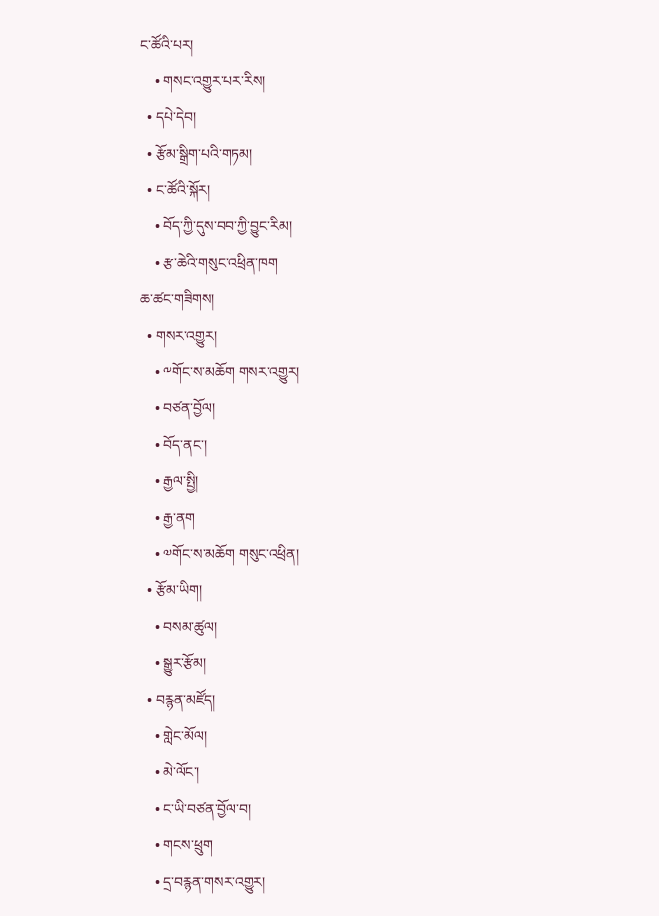ང་ཚོའི་པར།
    • གསང་འགྱུར་པར་རིས།
  • དཔེ་དེབ།
  • རྩོམ་སྒྲིག་པའི་གཏམ།
  • ང་ཚོའི་སྐོར།
    • བོད་ཀྱི་དུས་བབ་ཀྱི་བྱུང་རིམ།
    • རྩ་ཆེའི་གསུང་འཕྲིན་ཁག
ཆ་ཚང་གཟིགས།
  • གསར་འགྱུར།
    • ༸གོང་ས་མཆོག གསར་འགྱུར།
    • བཙན་བྱོལ།
    • བོད་ནང་།
    • རྒྱལ་སྤྱི།
    • རྒྱ་ནག
    • ༧གོང་ས་མཆོག གསུང་འཕྲིན།
  • རྩོམ་ཡིག།
    • བསམ་ཚུལ།
    • སྒྱུར་རྩོམ།
  • བརྙན་མཛོད།
    • གླེང་མོལ།
    • མེ་ལོང་།
    • ང་ཡི་བཙན་བྱོལ་བ།
    • གངས་ཕྲུག
    • དྲ་བརྙན་གསར་འགྱུར།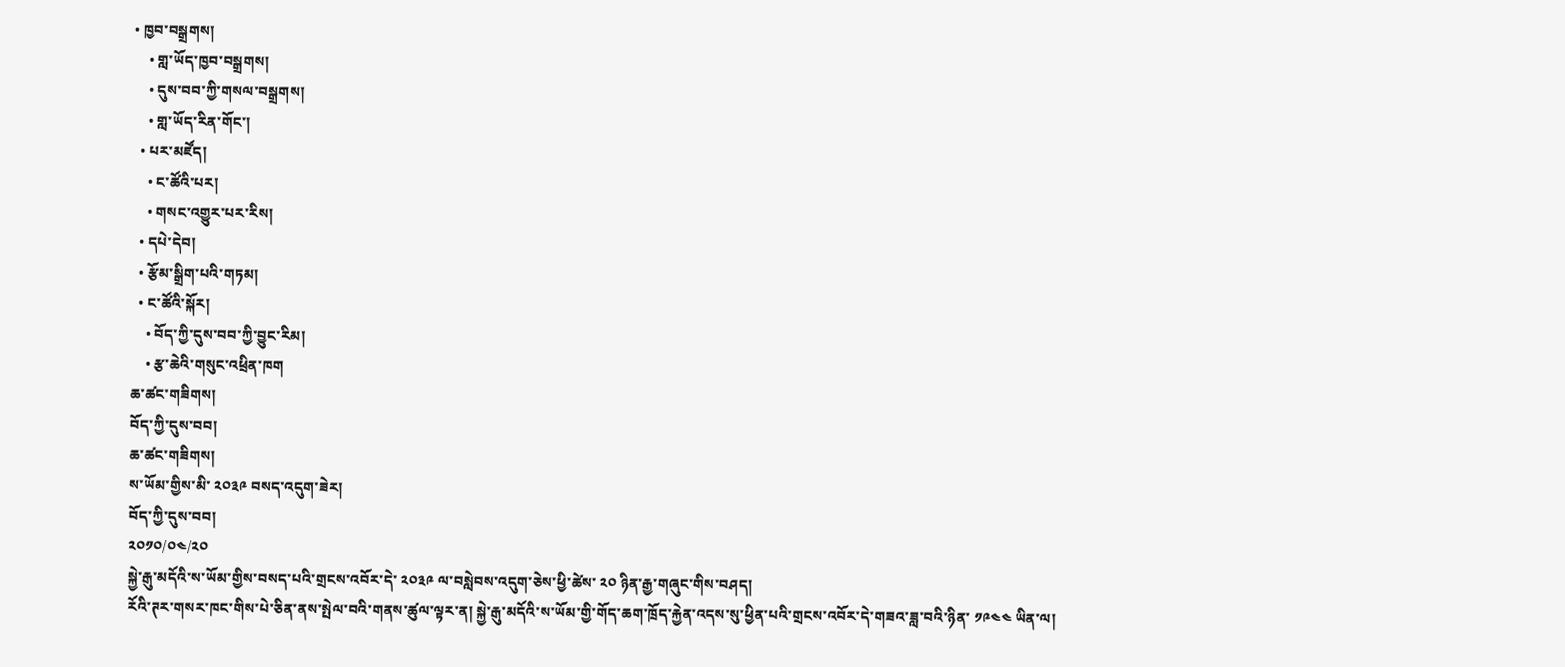• ཁྱབ་བསྒྲགས།
    • གླ་ཡོད་ཁྱབ་བསྒྲགས།
    • དུས་བབ་ཀྱི་གསལ་བསྒྲགས།
    • གླ་ཡོད་རིན་གོང་།
  • པར་མཛོད།
    • ང་ཚོའི་པར།
    • གསང་འགྱུར་པར་རིས།
  • དཔེ་དེབ།
  • རྩོམ་སྒྲིག་པའི་གཏམ།
  • ང་ཚོའི་སྐོར།
    • བོད་ཀྱི་དུས་བབ་ཀྱི་བྱུང་རིམ།
    • རྩ་ཆེའི་གསུང་འཕྲིན་ཁག
ཆ་ཚང་གཟིགས།
བོད་ཀྱི་དུས་བབ།
ཆ་ཚང་གཟིགས།
ས་ཡོམ་གྱིས་མི་ ༢༠༣༩ བསད་འདུག་ཟེར།
བོད་ཀྱི་དུས་བབ།
༢༠༡༠/༠༤/༢༠
སྐྱེ་རྒུ་མདོའི་ས་ཡོམ་གྱིས་བསད་པའི་གྲངས་འབོར་དེ་ ༢༠༣༩ ལ་བསླེབས་འདུག་ཅེས་ཕྱི་ཚེས་ ༢༠ ཉིན་རྒྱ་གཞུང་གིས་བཤད།
རོའི་ཊར་གསར་ཁང་གིས་པེ་ཅིན་ནས་སྤེལ་བའི་གནས་ཚུལ་ལྟར་ན། སྐྱེ་རྒུ་མདོའི་ས་ཡོམ་གྱི་གོད་ཆག་ཁྲོད་རྐྱེན་འདས་སུ་ཕྱིན་པའི་གྲངས་འབོར་དེ་གཟའ་ཟླ་བའི་ཉིན་ ༡༩༤༤ ཡིན་ལ།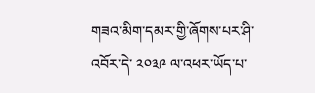གཟའ་མིག་དམར་གྱི་ཞོགས་པར་ཤི་འབོར་དེ་ ༢༠༣༩ ལ་འཕར་ཡོད་པ་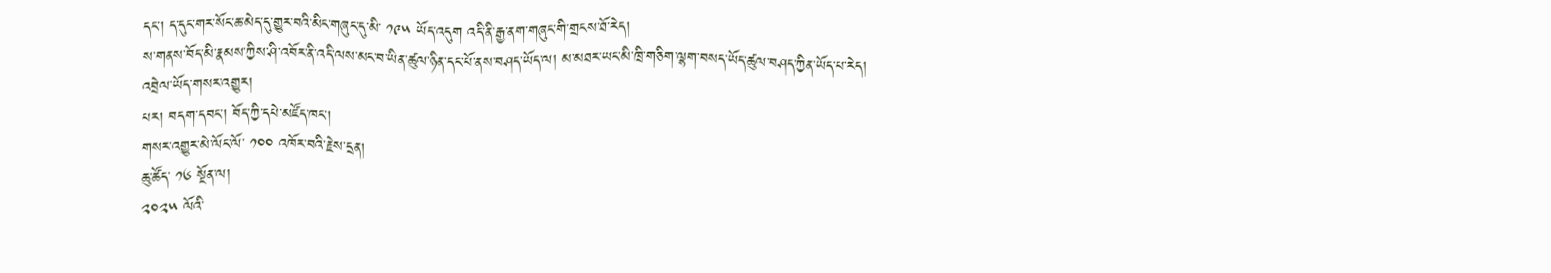དང་། ད་དུང་གར་སོང་ཆ་མེད་དུ་གྱུར་བའི་མིང་གཞུང་དུ་མི་ ༡༩༥ ཡོད་འདུག འདི་ནི་རྒྱ་ནག་གཞུང་གི་གྲངས་ཐོ་རེད།
ས་གནས་བོད་མི་རྣམས་ཀྱིས་ཤི་འབོར་ནི་འདི་ལས་མང་བ་ཡིན་ཚུལ་ཉིན་དང་པོ་ནས་བཤད་ཡོད་ལ། མ་མཐར་ཡང་མི་ཁྲི་གཅིག་ལྷག་བསད་ཡོད་ཚུལ་བཤད་ཀྱིན་ཡོད་པ་རེད།
འབྲེལ་ཡོད་གསར་འགྱུར།
པར། བདག་དབང་། བོད་ཀྱི་དཔེ་མཛོད་ཁང་།
གསར་འགྱུར་མེ་ལོང་ལོ་ ༡༠༠ འཁོར་བའི་རྗེས་དྲན།
ཆུ་ཚོད་ ༡༦ སྔོན་ལ།
༢༠༢༥ ལོའི་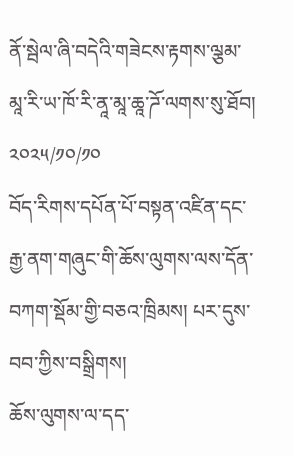ནོ་སྦེལ་ཞི་བདེའི་གཟེངས་རྟགས་ལྕམ་མཱ་རི་ཡ་ཁོ་རི་ནཱ་མཱ་ཆཱ་ཌོ་ལགས་སུ་ཐོབ།
༢༠༢༥/༡༠/༡༠
བོད་རིགས་དཔོན་པོ་བསྟན་འཛིན་དང་རྒྱ་ནག་གཞུང་གི་ཆོས་ལུགས་ལས་དོན་བཀག་སྡོམ་གྱི་བཅའ་ཁྲིམས། པར་དུས་བབ་ཀྱིས་བསྒྲིགས།
ཆོས་ལུགས་ལ་དད་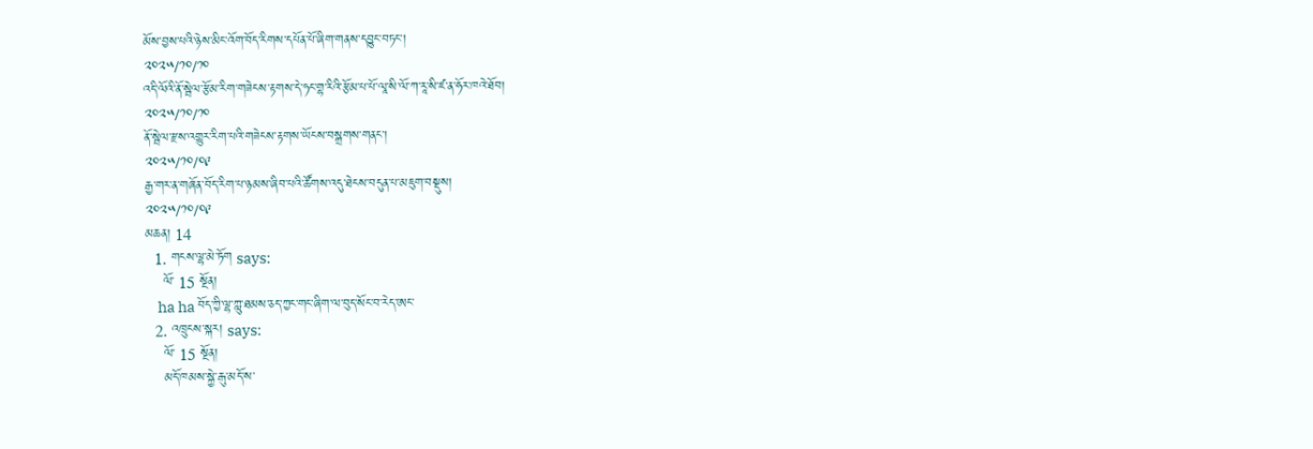མོས་བྱས་པའི་ཉེས་མིང་འོག་བོད་རིགས་དཔོན་པོ་ཞིག་གནས་དབྱུང་བཏང་།
༢༠༢༥/༡༠/༡༠
འདི་ལོའི་ནོ་སྦེལ་རྩོམ་རིག་གཟེངས་རྟགས་དེ་ཧང་གྷ་རིའི་རྩོམ་པ་པོ་ལཱ་སི་ལོ་ཀ་རཱ་སི་ཛ་ན་ཧོར་ཁའེ་ཐོབ།
༢༠༢༥/༡༠/༡༠
ནོ་སྦེལ་རྫས་འགྱུར་རིག་པའི་གཟེངས་རྟགས་ཡོངས་བསྒྲགས་གནང་།
༢༠༢༥/༡༠/༠༩
རྒྱ་གར་ན་གཞོན་བོད་རིག་པ་ཉམས་ཞིབ་པའི་ཚོགས་འདུ་ཐེངས་བདུན་པ་མཇུག་བསྡུས།
༢༠༢༥/༡༠/༠༩
མཆན། 14
  1. གངས་ལྷ་མེ་ཏོག says:
    ལོ་ 15 སྔོན།
    ha ha བོད་ཀྱི་ལྷ་ཀླུ་ཐམས་ཅད་ཀྱང་གང་ཞིག་ལ་བུད་སོང་བ་རེད་ཨང་
  2. འཁྲུངས་སྐར། says:
    ལོ་ 15 སྔོན།
    མདོ་ཁམས་སྐྱེ་རྒུ་མདོ་ས་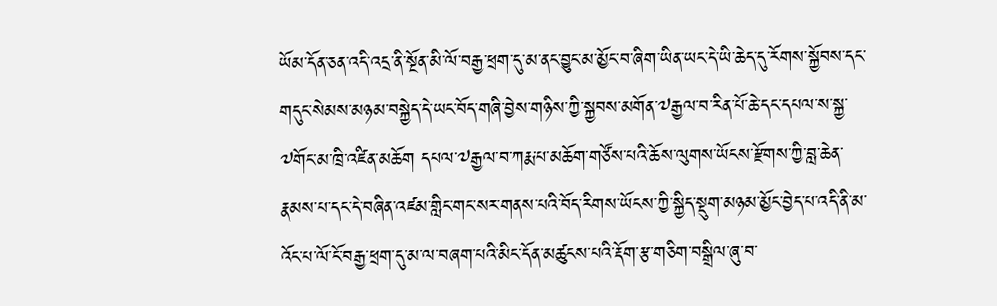ཡོམ་དོན་ཅན་འདི་འདྲ་ནི་སྔོན་མི་ལོ་བརྒྱ་ཕྲག་དུ་མ་ནང་བྱུང་མ་མྱོང་བ་ཞིག་ཡིན་ཡང་དེ་ཡི་ཆེད་དུ་རོགས་སྐྱོབས་དང་གདུང་སེམས་མཉམ་བསྐྱེད་དེ་ཡང་བོད་གཞི་བྱེས་གཉིས་ཀྱི་སྐྱབས་མགོན་༧རྒྱལ་བ་རིན་པོ་ཆེ་དང་དཔལ་ས་སྐྱ་༧གོང་མ་ཁྲི་འཛིན་མཆོག དཔལ་༧རྒྱལ་བ་ཀརྨ་པ་མཆོག་གཙོས་པའི་ཆོས་ལུགས་ཡོངས་རྫོགས་ཀྱི་བླ་ཆེན་རྣམས་པ་དང་དེ་བཞིན་འཛམ་གླིང་གང་སར་གནས་པའི་བོད་རིགས་ཡོངས་ཀྱི་སྐྱིད་སྡུག་མཉམ་མྱོང་བྱེད་པ་འདི་ནི་མ་འོང་པ་ལོ་ངོ་བརྒྱ་ཕྲག་དུ་མ་ལ་བཞག་པའི་མིང་དོན་མཚུངས་པའི་རྡོག་རྩ་གཅིག་བསྒྲིལ་ཞུ་བ་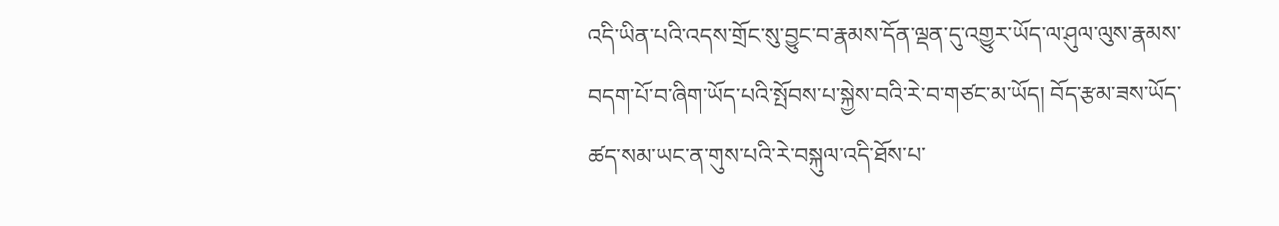འདི་ཡིན་པའི་འདས་གྲོང་སུ་བྱུང་བ་རྣམས་དོན་ལྡན་དུ་འགྱུར་ཡོད་ལ་ཤུལ་ལུས་རྣམས་བདག་པོ་བ་ཞིག་ཡོད་པའི་སྤོབས་པ་སྐྱེས་བའི་རེ་བ་གཙང་མ་ཡོད། བོད་རྩམ་ཟས་ཡོད་ཚད་སམ་ཡང་ན་གུས་པའི་རེ་བསྐུལ་འདི་ཐོས་པ་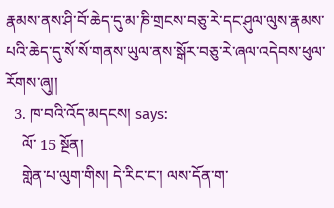རྣམས་ནས་ཤི་བོ་ཆེད་དུ་མ་ཎི་གྲངས་བཅུ་རེ་དང་ཤུལ་ལུས་རྣམས་པའི་ཆེད་དུ་སོ་སོ་གནས་ཡུལ་ནས་སྒོར་བཅུ་རེ་ཞལ་འདེབས་ཕུལ་རོགས་ཞུ།།
  3. ཁ་བའི་འོད་མདངས། says:
    ལོ་ 15 སྔོན།
    གླེན་པ་ལུག་གིས། དེ་རིང་ང་། ལས་དོན་ག་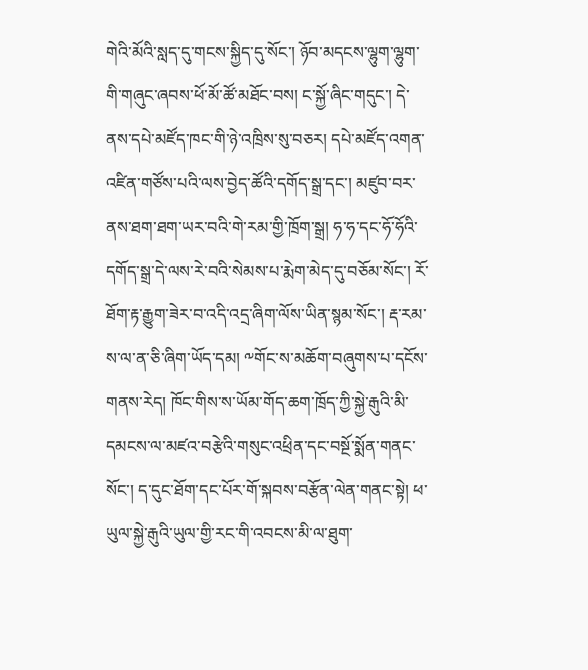གེའི་མོའི་སླད་དུ་གངས་སྐྱིད་དུ་སོང་། ཉོབ་མདངས་ལྷུག་ལྷུག་གི་གཞུང་ཞབས་ཕོ་མོ་ཚོ་མཐོང་བས། ང་སྐྱོ་ཞིང་གདུང་། དེ་ནས་དཔེ་མཛོད་ཁང་གི་ཉེ་འཁྲིས་སུ་བཅར། དཔེ་མཛོད་འགན་འཛིན་གཙོས་པའི་ལས་བྱེད་ཚོའི་དགོད་སྒྲ་དང་། མཛུབ་བར་ནས་ཐག་ཐག་ཡར་བའི་གེ་རམ་གྱི་ཁྲོག་སྒྲ། ཧ་ཧ་དང་ཧོ་ཧོའི་དགོད་སྒྲ་དེ་ལས་རེ་བའི་སེམས་པ་རྨེག་མེད་དུ་བཅོམ་སོང་། རོ་ཐོག་རྟ་རྒྱུག་ཟེར་བ་འདི་འདྲ་ཞིག་ལོས་ཡིན་སྙམ་སོང་། རྡ་རམ་ས་ལ་ན་ཅི་ཞིག་ཡོད་དམ། ༸གོང་ས་མཆོག་བཞུགས་པ་དངོས་གནས་རེད། ཁོང་གིས་ས་ཡོམ་གོད་ཆག་ཁྲོད་ཀྱི་སྐྱེ་རྒུའི་མི་དམངས་ལ་མཛའ་བརྩེའི་གསུང་འཕྲིན་དང་བསྔོ་སྨོན་གནང་སོང་། ད་དུང་ཐོག་དང་པོར་གོ་སྐབས་བརྩོན་ལེན་གནང་སྟེ། ཕ་ཡུལ་སྐྱེ་རྒུའི་ཡུལ་གྱི་རང་གི་འབངས་མི་ལ་ཐུག་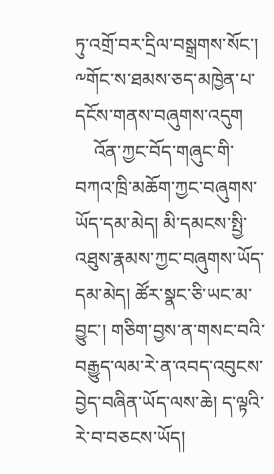ཏུ་འགྲོ་བར་དྲིལ་བསྒྲགས་སོང་། ༸གོང་ས་ཐམས་ཅད་མཁྱེན་པ་དངོས་གནས་བཞུགས་འདུག
    འོན་ཀྱང་བོད་གཞུང་གི་བཀའ་ཁྲི་མཆོག་ཀྱང་བཞུགས་ཡོད་དམ་མེད། མི་དམངས་སྤྱི་འཐུས་རྣམས་ཀྱང་བཞུགས་ཡོད་དམ་མེད། ཚོར་སྣང་ཅི་ཡང་མ་བྱུང་། གཅིག་བྱས་ན་གསང་བའི་བརྒྱུད་ལམ་རེ་ན་འབད་འབུངས་བྱེད་བཞིན་ཡོད་ལས་ཆེ། ད་ལྟའི་རེ་བ་བཅངས་ཡོད།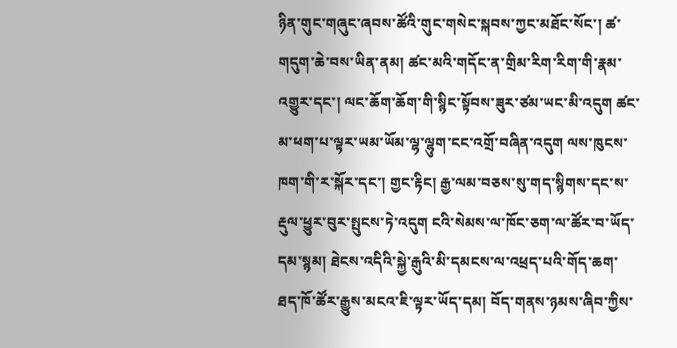ཉིན་གུང་གཞུང་ཞབས་ཚོའི་གུང་གསེང་སྐབས་ཀྱང་མཐོང་སོང་། ཚ་གདུག་ཆེ་བས་ཡིན་ནམ། ཚང་མའི་གདོང་ན་གྲིམ་རིག་རིག་གི་རྣམ་འགྱུར་དང་། ལང་ཆོག་ཆོག་གི་སྙིང་སྟོབས་ཟུར་ཙམ་ཡང་མི་འདུག ཚང་མ་ཕག་པ་ལྟར་ཡམ་ཡོམ་ལྷ་ལྷུག་ངང་འགྲོ་བཞིན་འདུག ལས་ཁུངས་ཁག་གི་ར་སྐོར་དང་། གྱང་རྟིང། རྒྱ་ལམ་བཅས་སུ་གད་སྙིགས་དང་ས་རྡུལ་ཕྱུར་བུར་སྤུངས་ཏེ་འདུག ངའི་སེམས་ལ་ཁོང་ཅག་ལ་ཚོར་བ་ཡོད་དམ་སྙམ། ཐེངས་འདིའི་སྐྱེ་རྒུའི་མི་དམངས་ལ་འཕྲད་པའི་གོད་ཆག་ཐད་ཁོ་ཚོར་རྒྱུས་མངའ་ཇི་ལྟར་ཡོད་དམ། བོད་གནས་ཉམས་ཞིབ་ཀྱིས་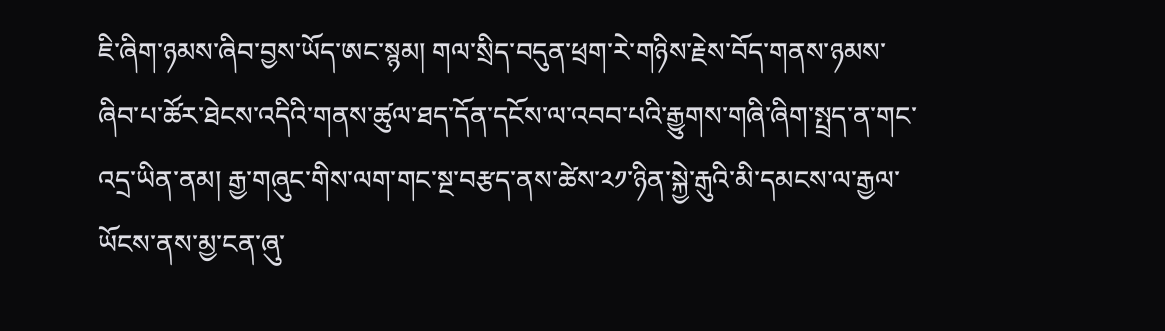ཇི་ཞིག་ཉམས་ཞིབ་བྱས་ཡོད་ཨང་སྙམ། གལ་སྲིད་བདུན་ཕྲག་རེ་གཉིས་རྗེས་བོད་གནས་ཉམས་ཞིབ་པ་ཚོར་ཐེངས་འདིའི་གནས་ཚུལ་ཐད་དོན་དངོས་ལ་འབབ་པའི་རྒྱུགས་གཞི་ཞིག་སྤྲད་ན་གང་འདྲ་ཡིན་ནམ། རྒྱ་གཞུང་གིས་ལག་གང་སྔ་བརྩད་ནས་ཚེས་༢༡་ཉིན་སྐྱེ་རྒུའི་མི་དམངས་ལ་རྒྱལ་ཡོངས་ནས་མྱ་ངན་ཞུ་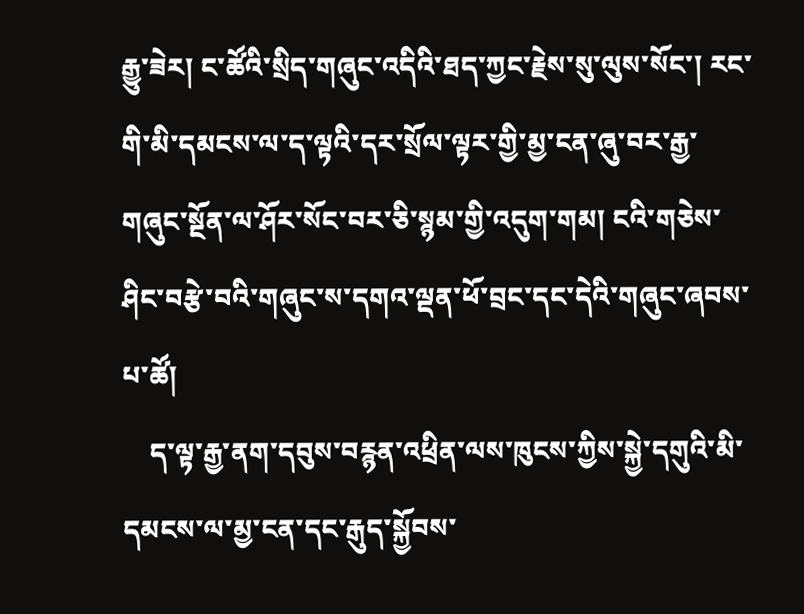རྒྱུ་ཟེར། ང་ཚོའི་སྲིད་གཞུང་འདིའི་ཐད་ཀྱང་རྗེས་སུ་ལུས་སོང་། རང་གི་མི་དམངས་ལ་ད་ལྟའི་དར་སྲོལ་ལྟར་གྱི་མྱ་ངན་ཞུ་བར་རྒྱ་གཞུང་སྔོན་ལ་ཤོར་སོང་བར་ཅི་སྙམ་གྱི་འདུག་གམ། ངའི་གཅེས་ཤིང་བརྩེ་བའི་གཞུང་ས་དགའ་ལྡན་ཕོ་བྲང་དང་དེའི་གཞུང་ཞབས་པ་ཚོ།
    ད་ལྟ་རྒྱ་ནག་དབུས་བརྙན་འཕྲིན་ལས་ཁུངས་ཀྱིས་སྐྱེ་དགུའི་མི་དམངས་ལ་མྱ་ངན་དང་རྒུད་སྐྱོབས་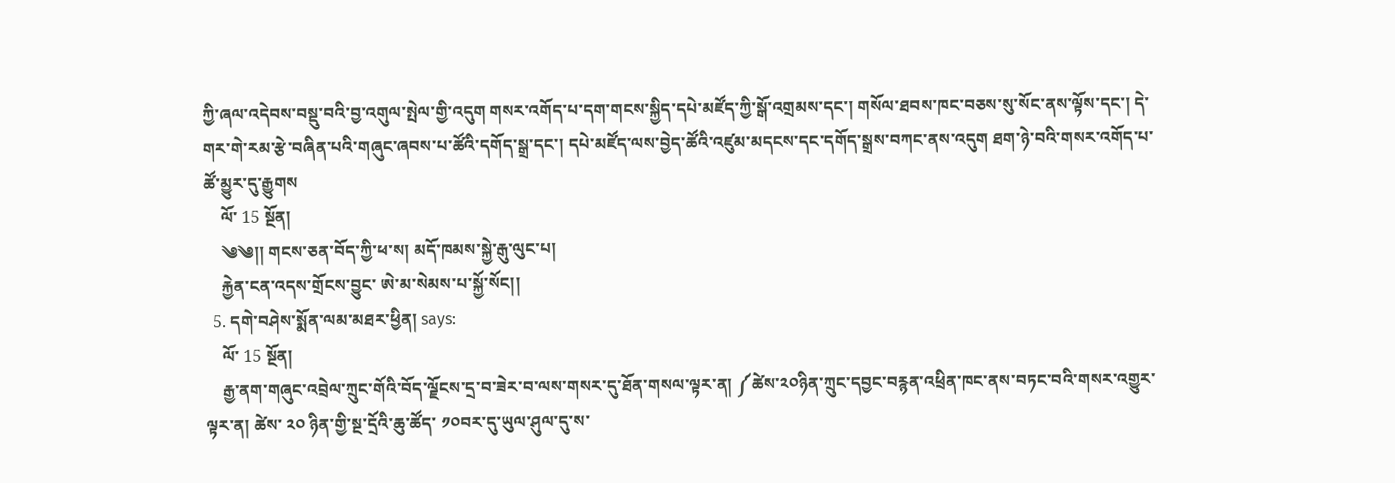ཀྱི་ཞལ་འདེབས་བསྡུ་བའི་བྱ་འགུལ་སྤེལ་གྱི་འདུག གསར་འགོད་པ་དག་གངས་སྐྱིད་དཔེ་མཛོད་ཀྱི་སྒོ་འགྲམས་དང་། གསོལ་ཐབས་ཁང་བཅས་སུ་སོང་ནས་ལྟོས་དང་། དེ་གར་གེ་རམ་རྩེ་བཞིན་པའི་གཞུང་ཞབས་པ་ཚོའི་དགོད་སྒྲ་དང་། དཔེ་མཛོད་ལས་བྱེད་ཚོའི་འཛུམ་མདངས་དང་དགོད་སྒྲས་བཀང་ནས་འདུག ཐག་ཉེ་བའི་གསར་འགོད་པ་ཚོ་མྱུར་དུ་རྒྱུགས
    ལོ་ 15 སྔོན།
    ༄༄།། གངས་ཅན་བོད་ཀྱི་ཕ་ས། མདོ་ཁམས་སྐྱེ་རྒུ་ལུང་པ།
    རྐྱེན་ངན་འདས་གྲོངས་བྱུང་ ཨེ་མ་སེམས་པ་སྐྱོ་སོང།།
  5. དགེ་བཤེས་སྨོན་ལམ་མཐར་ཕྱིན། says:
    ལོ་ 15 སྔོན།
    རྒྱ་ནག་གཞུང་འབྲེལ་ཀྲུང་གོའི་བོད་ལྗོངས་དྲ་བ་ཟེར་བ་ལས་གསར་དུ་ཐོན་གསལ་ལྟར་ན། ༼ཚེས་༢༠ཉིན་ཀྲུང་དབྱང་བརྙན་འཕྲིན་ཁང་ནས་བཏང་བའི་གསར་འགྱུར་ལྟར་ན། ཚེས་ ༢༠ ཉིན་གྱི་སྔ་དྲོའི་ཆུ་ཚོད་ ༡༠བར་དུ་ཡུལ་ཤུལ་དུ་ས་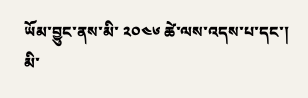ཡོམ་བྱུང་ནས་མི་ ༢༠༤༦ ཚེ་ལས་འདས་པ་དང་། མི་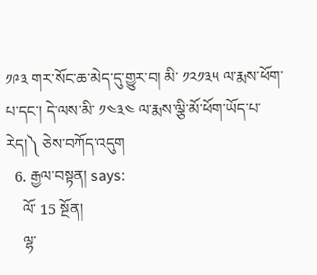༡༩༣ གར་སོང་ཆ་མེད་དུ་གྱུར་བ། མི་ ༡༢༡༣༥ ལ་རྨས་ཕོག་པ་དང་། དེ་ལས་མི་ ༡༤༣༤ ལ་རྨས་ལྕི་མོ་ཕོག་ཡོད་པ་རེད།༽ ཅེས་བཀོད་འདུག
  6. རྒྱལ་བསྟན། says:
    ལོ་ 15 སྔོན།
    ལྷ་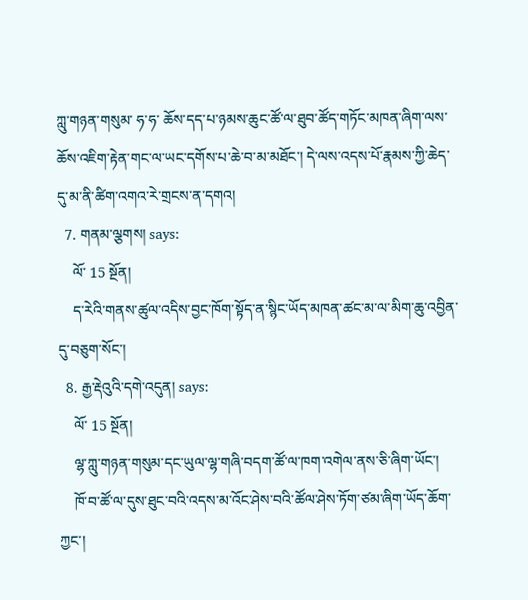ཀླུ་གཉན་གསུམ་ ཧ་ཧ་ ཆོས་དད་པ་ཉམས་ཆུང་ཚོ་ལ་ཐུབ་ཚོད་གཏོང་མཁན་ཞིག་ལས་ཆོས་འཇིག་རྟེན་གང་ལ་ཡང་དགོས་པ་ཆེ་བ་མ་མཐོང་། དེ་ལས་འདས་པོ་རྣམས་ཀྱི་ཆེད་དུ་མ་ནི་ཚིག་འགའ་རེ་གྲངས་ན་དགའ།
  7. གནམ་ལྕགས། says:
    ལོ་ 15 སྔོན།
    ད་རེའི་གནས་ཚུལ་འདིས་བྱང་ཁོག་སྟོད་ན་སྙིང་ཡོད་མཁན་ཚང་མ་ལ་མིག་ཆུ་འབྱིན་དུ་བཅུག་སོང་།
  8. རྒྱ་རྡེའུའི་དགེ་འདུན། says:
    ལོ་ 15 སྔོན།
    ལྷ་ཀླུ་གཉན་གསུམ་དང་ཡུལ་ལྷ་གཞི་བདག་ཚོ་ལ་ཁག་འགེལ་ནས་ཅི་ཞིག་ཡོང་།
    ཁོ་བ་ཚོ་ལ་དུས་ཐུང་བའི་འདས་མ་འོང་ཤེས་བའི་ཚོལ་ཤེས་ཏོག་ཙམ་ཞིག་ཡོད་ཆོག་ཀྱང་།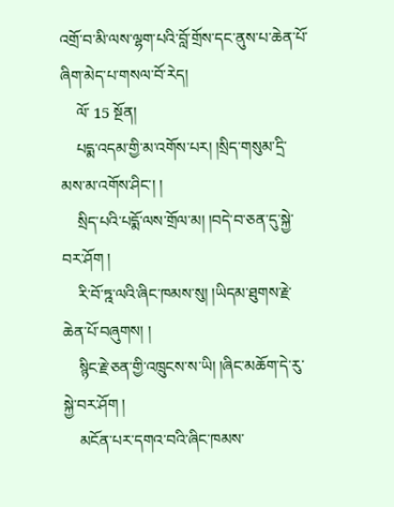འགྲོ་བ་མི་ལས་ལྷག་པའི་བློ་གྲོས་དང་ནུས་པ་ཆེན་པོ་ཞིག་མེད་པ་གསལ་བོ་རེད།
    ལོ་ 15 སྔོན།
    པདྨ་འདམ་གྱི་མ་འགོས་པར། །སྲིད་གསུམ་དྲི་མས་མ་འགོས་ཤིང་། །
    སྲིད་པའི་པདྨོ་ལས་གྲོལ་མ། །བདེ་བ་ཅན་དུ་སྐྱེ་བར་ཤོག །
    རི་བོ་ཏྰ་ལའི་ཞིང་ཁམས་སུ། །ཡིདམ་ཐུགས་རྗེ་ཆེན་པོ་བཞུགས། །
    སྙིང་རྗེ་ཅན་གྱི་འཁྲུངས་ས་ཡི། །ཞིང་མཆོག་དེ་རུ་སྐྱེ་བར་ཤོག །
    མངོན་པར་དགའ་བའི་ཞིང་ཁམས་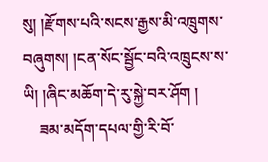སུ། །རྫོགས་པའི་སངས་རྒྱས་མི་འཁྲུགས་བཞུགས། །ངན་སོང་སྦྱོང་བའི་འཁྲུངས་ས་ཡི། །ཞིང་མཆོག་དེ་རུ་སྐྱེ་བར་ཤོག །
    ཟམ་མདོག་དཔལ་གྱི་རི་བོ་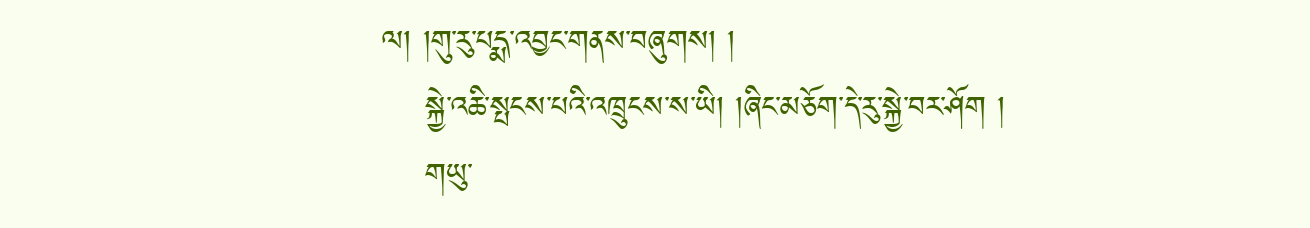ལ། །གུ་རུ་པདྨ་འབྱང་གནས་བཞུགས། །
    སྐྱེ་འཆི་སྤངས་པའི་འཁྲུངས་ས་ཡི། །ཞིང་མཅོག་དེ་རུ་སྐྱེ་བར་ཤོག །
    གཡུ་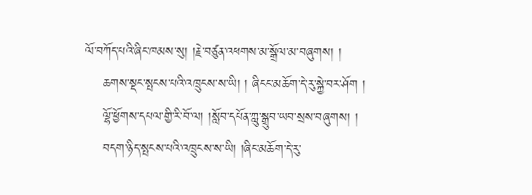ལོ་བཀོད་པའི་ཞིང་ཁམས་སུ། །རྗེ་བཙུན་འཕགས་མ་སྒྲོལ་མ་བཞུགས། །
    ཆགས་སྡང་སྤངས་པའི་འཁྲུངས་ས་ཡི། ། ཞིངང་མཆོག་དེ་རུ་སྐྱེ་བར་ཤོག །
    ལྷོ་ཕྱོགས་དཔལ་གྱི་རི་བོ་ལ། །སློབ་དཔོན་ཀླུ་སྒྲུབ་ཡབ་སྲས་བཞུགས། །
    བདག་ཉིད་སྤངས་པའི་འཁྲུངས་ས་ཡི། །ཞིང་མཆོག་དེ་རུ་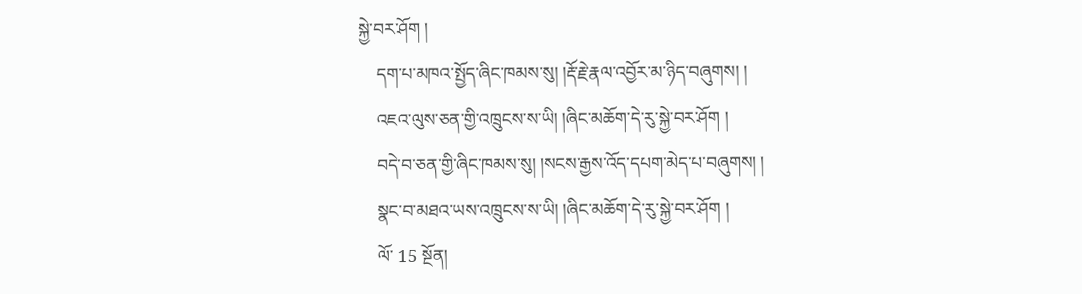སྐྱེ་བར་ཤོག །
    དག་པ་མཁའ་སྤྱོད་ཞིང་ཁམས་སུ། །རྡོ་རྗེ་རྣལ་འབྱོར་མ་ཉིད་བཞུགས། །
    འཇའ་ལུས་ཅན་གྱི་འཁྲུངས་ས་ཡི། །ཞིང་མཆོག་དེ་རུ་སྐྱེ་བར་ཤོག །
    བདེ་བ་ཅན་གྱི་ཞིང་ཁམས་སུ། །སངས་རྒྱས་འོད་དཔག་མེད་པ་བཞུགས། །
    སྣང་བ་མཐའ་ཡས་འཁྲུངས་ས་ཡི། །ཞིང་མཆོག་དེ་རུ་སྐྱེ་བར་ཤོག །
    ལོ་ 15 སྔོན།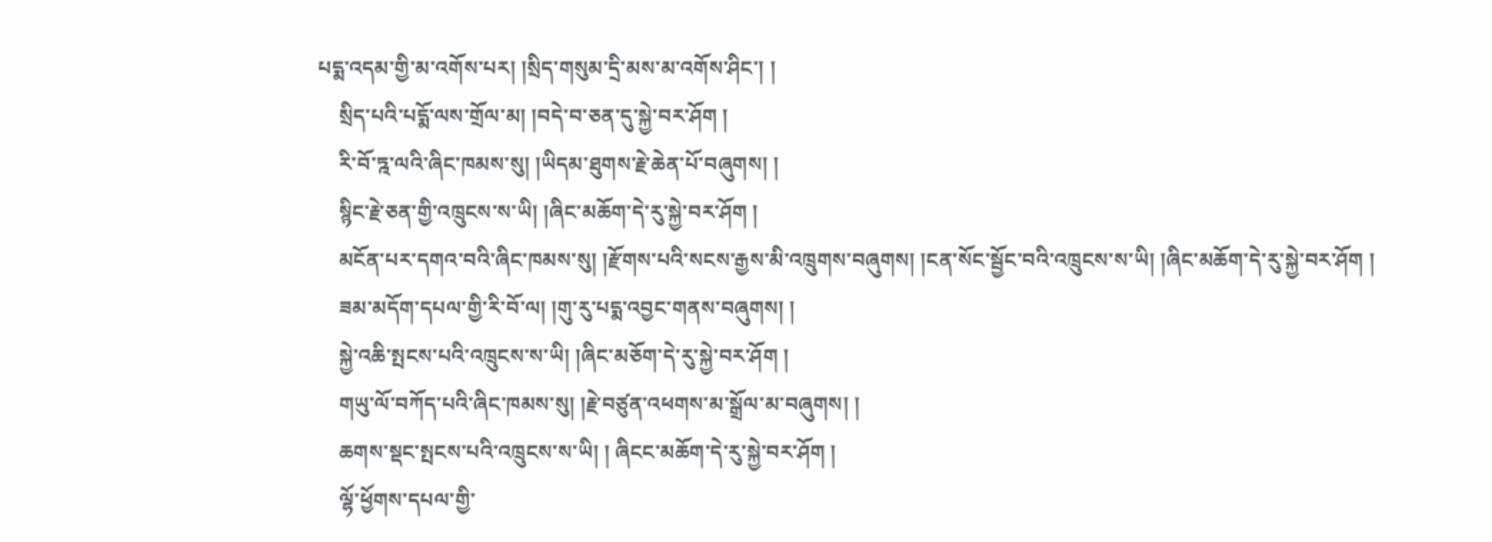པདྨ་འདམ་གྱི་མ་འགོས་པར། །སྲིད་གསུམ་དྲི་མས་མ་འགོས་ཤིང་། །
    སྲིད་པའི་པདྨོ་ལས་གྲོལ་མ། །བདེ་བ་ཅན་དུ་སྐྱེ་བར་ཤོག །
    རི་བོ་ཏྰ་ལའི་ཞིང་ཁམས་སུ། །ཡིདམ་ཐུགས་རྗེ་ཆེན་པོ་བཞུགས། །
    སྙིང་རྗེ་ཅན་གྱི་འཁྲུངས་ས་ཡི། །ཞིང་མཆོག་དེ་རུ་སྐྱེ་བར་ཤོག །
    མངོན་པར་དགའ་བའི་ཞིང་ཁམས་སུ། །རྫོགས་པའི་སངས་རྒྱས་མི་འཁྲུགས་བཞུགས། །ངན་སོང་སྦྱོང་བའི་འཁྲུངས་ས་ཡི། །ཞིང་མཆོག་དེ་རུ་སྐྱེ་བར་ཤོག །
    ཟམ་མདོག་དཔལ་གྱི་རི་བོ་ལ། །གུ་རུ་པདྨ་འབྱང་གནས་བཞུགས། །
    སྐྱེ་འཆི་སྤངས་པའི་འཁྲུངས་ས་ཡི། །ཞིང་མཅོག་དེ་རུ་སྐྱེ་བར་ཤོག །
    གཡུ་ལོ་བཀོད་པའི་ཞིང་ཁམས་སུ། །རྗེ་བཙུན་འཕགས་མ་སྒྲོལ་མ་བཞུགས། །
    ཆགས་སྡང་སྤངས་པའི་འཁྲུངས་ས་ཡི། ། ཞིངང་མཆོག་དེ་རུ་སྐྱེ་བར་ཤོག །
    ལྷོ་ཕྱོགས་དཔལ་གྱི་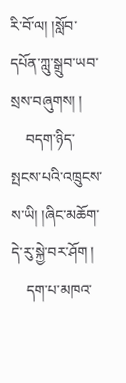རི་བོ་ལ། །སློབ་དཔོན་ཀླུ་སྒྲུབ་ཡབ་སྲས་བཞུགས། །
    བདག་ཉིད་སྤངས་པའི་འཁྲུངས་ས་ཡི། །ཞིང་མཆོག་དེ་རུ་སྐྱེ་བར་ཤོག །
    དག་པ་མཁའ་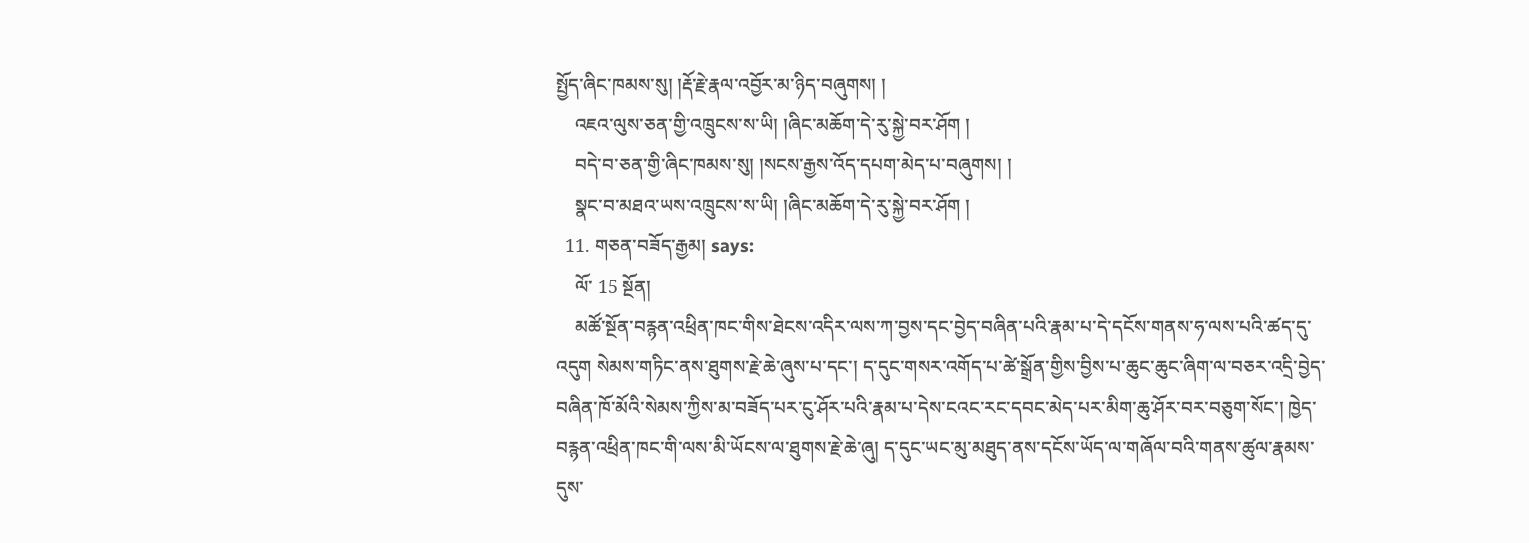སྤྱོད་ཞིང་ཁམས་སུ། །རྡོ་རྗེ་རྣལ་འབྱོར་མ་ཉིད་བཞུགས། །
    འཇའ་ལུས་ཅན་གྱི་འཁྲུངས་ས་ཡི། །ཞིང་མཆོག་དེ་རུ་སྐྱེ་བར་ཤོག །
    བདེ་བ་ཅན་གྱི་ཞིང་ཁམས་སུ། །སངས་རྒྱས་འོད་དཔག་མེད་པ་བཞུགས། །
    སྣང་བ་མཐའ་ཡས་འཁྲུངས་ས་ཡི། །ཞིང་མཆོག་དེ་རུ་སྐྱེ་བར་ཤོག །
  11. གཅན་བཟོད་རྒྱམ། says:
    ལོ་ 15 སྔོན།
    མཚོ་སྔོན་བརྙན་འཕྲིན་ཁང་གིས་ཐེངས་འདིར་ལས་ཀ་བྱས་དང་བྱེད་བཞིན་པའི་རྣམ་པ་དེ་དངོས་གནས་ཧ་ལས་པའི་ཚད་དུ་འདུག སེམས་གཏིང་ནས་ཐུགས་རྗེ་ཆེ་ཞུས་པ་དང་། ད་དུང་གསར་འགོད་པ་ཚེ་སྒྲོན་གྱིས་བྱིས་པ་ཆུང་ཆུང་ཞིག་ལ་བཅར་འདྲི་བྱེད་བཞིན་ཁོ་མོའི་སེམས་ཀྱིས་མ་བཟོད་པར་ངུ་ཤོར་པའི་རྣམ་པ་དེས་ངའང་རང་དབང་མེད་པར་མིག་ཆུ་ཤོར་བར་བཅུག་སོང་། ཁྱེད་བརྙན་འཕྲིན་ཁང་གི་ལས་མི་ཡོངས་ལ་ཐུགས་རྗེ་ཆེ་ཞུ། ད་དུང་ཡང་མུ་མཐུད་ནས་དངོས་ཡོད་ལ་གཞོལ་བའི་གནས་ཚུལ་རྣམས་དུས་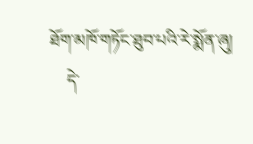ཐོག་མཁོ་གཏོང་ཐུབ་པའི་རེ་སྨོན་ཞུ།
    དེ་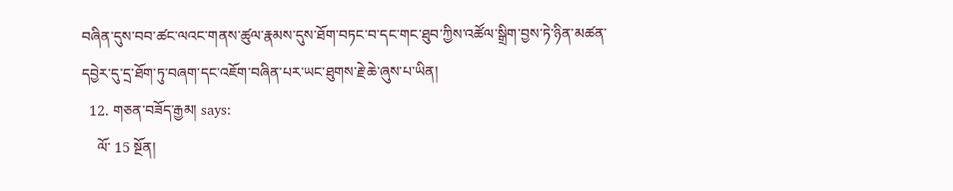བཞིན་དུས་བབ་ཚང་ལའང་གནས་ཚུལ་རྣམས་དུས་ཐོག་བཏང་བ་དང་གང་ཐུབ་ཀྱིས་འཚོལ་སྒྲིག་བྱས་ཏེ་ཉིན་མཚན་དབྱེར་དུ་དྲ་ཐོག་ཏུ་བཞག་དང་འཇོག་བཞིན་པར་ཡང་ཐུགས་རྗེ་ཆེ་ཞུས་པ་ཡིན།
  12. གཅན་བཟོད་རྒྱམ། says:
    ལོ་ 15 སྔོན།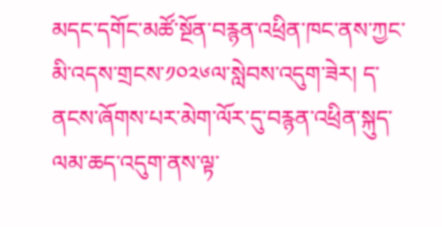མདང་དགོང་མཚོ་སྔོན་བརྙན་འཕྲིན་ཁང་ནས་ཀྱང་མི་འདས་གྲངས་༡༠༢༦ལ་སླེབས་འདུག་ཟེར། ད་ནངས་ཞོགས་པར་མེག་ལོར་དུ་བརྙན་འཕྲིན་སྐུད་ལམ་ཆད་འདུག་ནས་ལྟ་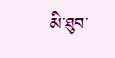མི་ཐུབ་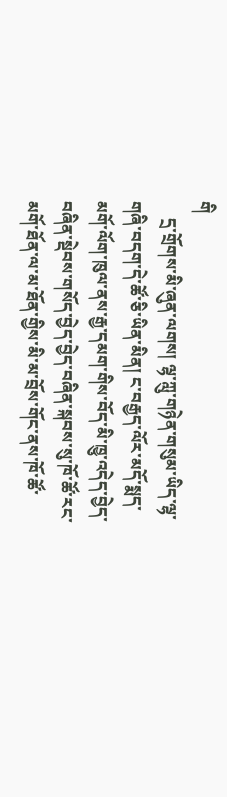གི
    དྲ་གྲོགས་མི་ཞུན་ལགས། ལྷ་ཀླུ་གཉེན་གསུམ་ཡིད་ལྷ་གཞི་བདག་དེ་ཚོ་ཅི་ཡིན་མིན། ང་བརྒྱད་ལོར་མདོ་སྨད་མགོ་ལོག་ཁུལ་ནས་རྒྱ་དམག་གིས་བོད་མི་ཁྱུ་འདེད་བྱེད་བཞིན་སྡེབས་གསོད་བྱེད་བྱེད་བཞིན་སྐབས་སུ་ཁོ་ཚོ་རང་མགོ་ཐོན་ལ་མ་ཐོན་གྱིས་མི་མ་བྲོས་གོང་ནས་ཁོ་ཚོ་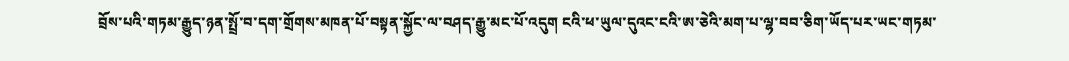བྲོས་པའི་གཏམ་རྒྱུད་ཉན་སྤྲོ་བ་དག་གྲོགས་མཁན་པོ་བསྟན་སྐྱོང་ལ་བཤད་རྒྱུ་མང་པོ་འདུག ངའི་ཕ་ཡུལ་དུའང་ངའི་ཨ་ཅེའི་མག་པ་ལྷ་བབ་ཅིག་ཡོད་པར་ཡང་གཏམ་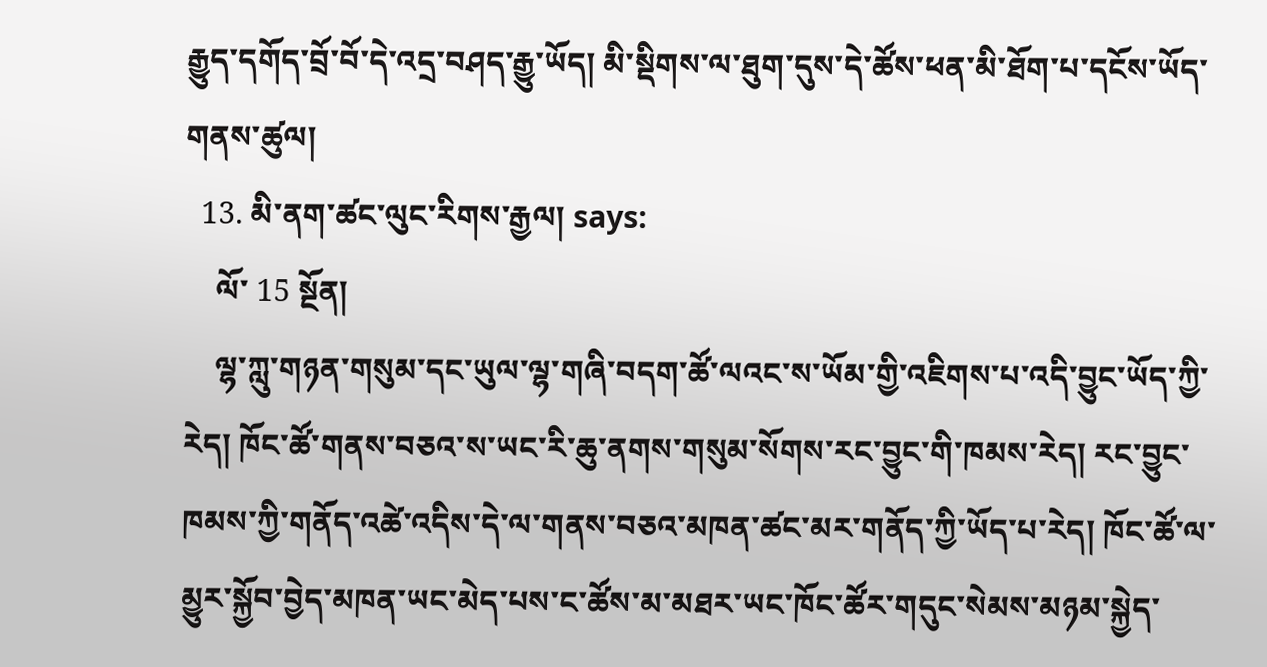རྒྱུད་དགོད་བྲོ་བོ་དེ་འདྲ་བཤད་རྒྱུ་ཡོད། མི་སྡིགས་ལ་ཐུག་དུས་དེ་ཚོས་ཕན་མི་ཐོག་པ་དངོས་ཡོད་གནས་ཚུལ།
  13. མི་ནག་ཚང་ལུང་རིགས་རྒྱལ། says:
    ལོ་ 15 སྔོན།
    ལྷ་ཀླུ་གཉན་གསུམ་དང་ཡུལ་ལྷ་གཞི་བདག་ཚོ་ལའང་ས་ཡོམ་གྱི་འཇིགས་པ་འདི་བྱུང་ཡོད་ཀྱི་རེད། ཁོང་ཚོ་གནས་བཅའ་ས་ཡང་རི་ཆུ་ནགས་གསུམ་སོགས་རང་བྱུང་གི་ཁམས་རེད། རང་བྱུང་ཁམས་ཀྱི་གནོད་འཚེ་འདིས་དེ་ལ་གནས་བཅའ་མཁན་ཚང་མར་གནོད་ཀྱི་ཡོད་པ་རེད། ཁོང་ཚོ་ལ་མྱུར་སྐྱོབ་བྱེད་མཁན་ཡང་མེད་པས་ང་ཚོས་མ་མཐར་ཡང་ཁོང་ཚོར་གདུང་སེམས་མཉམ་སྐྱེད་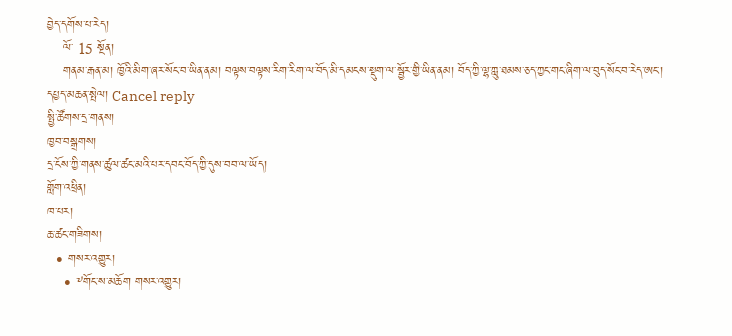བྱེད་དགོས་པ་རེད།
    ལོ་ 15 སྔོན།
    གནམ་རྒན་མ། ཁྱོའི་མིག་ཞར་སོང་བ་ཡིན་ནམ། བལྟས་བལྟས་རིག་རིག་ལ་བོད་མི་དམངས་སྡུག་ལ་སྦྱོར་གྱི་ཡིན་ནམ། བོད་ཀྱི་ལྷ་ཀླུ་ཐམས་ཅད་ཀྱང་གང་ཞིག་ལ་བུད་སོང་བ་རེད་ཨང་།
དཔྱད་མཆན་སྤེལ། Cancel reply
སྤྱི་ཚོགས་དྲ་གནས།
ཁྱབ་བསྒྲགས།
དྲ་ངོས་ཀྱི་གནས་ཚུལ་ཚང་མའི་པར་དབང་བོད་ཀྱི་དུས་བབ་ལ་ཡོད།
གློག་འཕྲིན།
ཁ་པར།
ཆ་ཚང་གཟིགས།
  • གསར་འགྱུར།
    • ༸གོང་ས་མཆོག གསར་འགྱུར།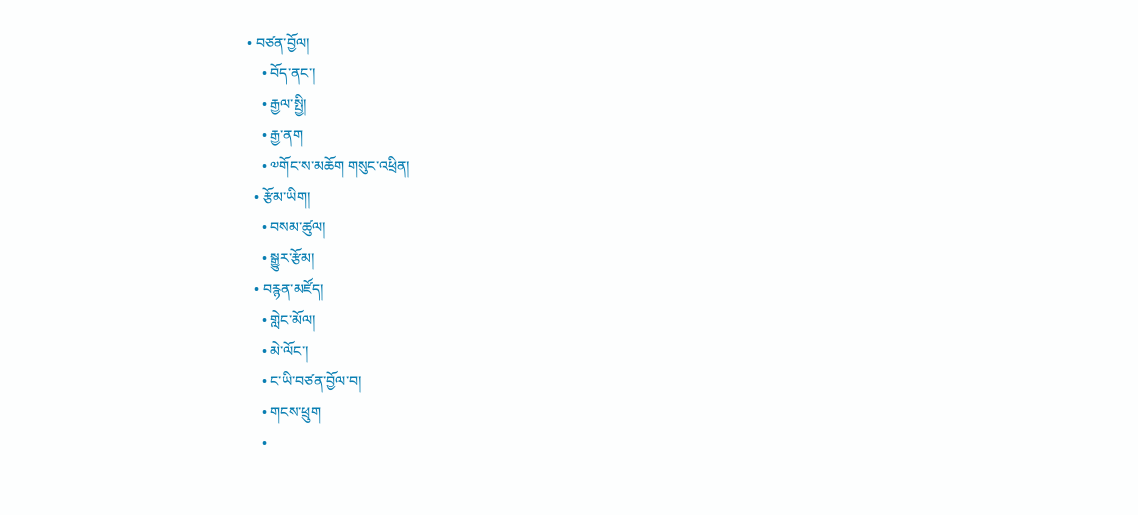• བཙན་བྱོལ།
    • བོད་ནང་།
    • རྒྱལ་སྤྱི།
    • རྒྱ་ནག
    • ༧གོང་ས་མཆོག གསུང་འཕྲིན།
  • རྩོམ་ཡིག།
    • བསམ་ཚུལ།
    • སྒྱུར་རྩོམ།
  • བརྙན་མཛོད།
    • གླེང་མོལ།
    • མེ་ལོང་།
    • ང་ཡི་བཙན་བྱོལ་བ།
    • གངས་ཕྲུག
    •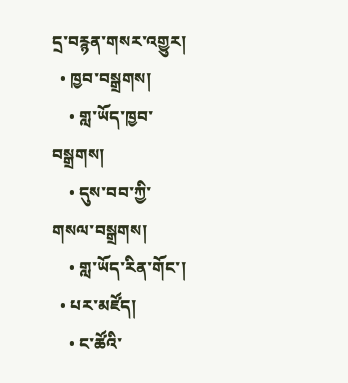དྲ་བརྙན་གསར་འགྱུར།
  • ཁྱབ་བསྒྲགས།
    • གླ་ཡོད་ཁྱབ་བསྒྲགས།
    • དུས་བབ་ཀྱི་གསལ་བསྒྲགས།
    • གླ་ཡོད་རིན་གོང་།
  • པར་མཛོད།
    • ང་ཚོའི་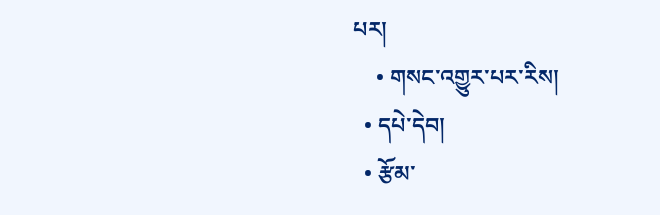པར།
    • གསང་འགྱུར་པར་རིས།
  • དཔེ་དེབ།
  • རྩོམ་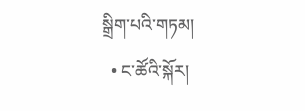སྒྲིག་པའི་གཏམ།
  • ང་ཚོའི་སྐོར།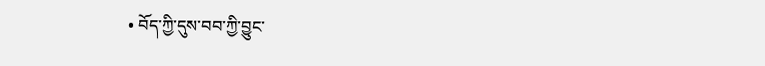• བོད་ཀྱི་དུས་བབ་ཀྱི་བྱུང་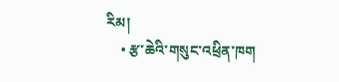རིམ།
    • རྩ་ཆེའི་གསུང་འཕྲིན་ཁག